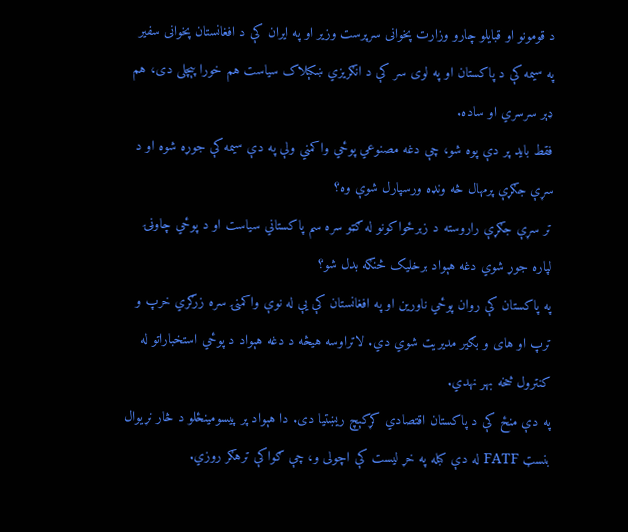د قومونو او قبایلو چارو وزارت پخوانی سرپرست وزیر او په ایران کې د افغانستان پخوانی سفیر
په سیمه کې د پاکستان او په لوی سر کې د انګریزي ښکېلاک سیاست هم خورا پېچلی دی، هم ډېر سرسري او ساده.
فقط باید پر دې پوه شو، چې دغه مصنوعي پوځي واکمني ولې په دې سیمه کې جوړه شوه او د سړې جګړې پرمهال څه ونډه ورسپارل شوې وه؟
تر سړې جګړې راروسته د زبرځواکونو له ګټو سره سم پاکستاني سیاست او د پوځي چاوڼۍ لپاره جوړ شوي دغه هېواد برخلیک څنګه بدل شو؟
په پاکستان کې روان پوځي ناورین او په افغانستان کې یې له نوې واکمنۍ سره زرګري خرپ و ترپ او های و بګیر مدیریت شوي دي. لاتراوسه هیڅه د دغه هېواد د پوځي استخباراتو له کنترول څخه بهر نهدي.
په دې منځ کې د پاکستان اقتصادي کړکېچ ریښتیا دی. دا هېواد پر پیسومینځلو د څار نړیوال بنسټ FATF له دې کبله په خړ لیست کې اچولی و، چې ګواکې ترهګر روزي.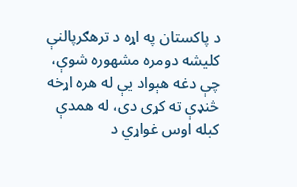د پاکستان په اړه د ترهګرپالنې کلیشه دومره مشهوره شوې، چې دغه هېواد یې له هره اړخه څنډې ته کړی دی، له همدې کبله اوس غواړي د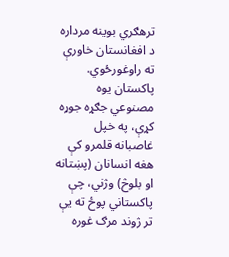ترهګري بوینه مرداره د افغانستان خاورې ته راوغورځوي. پاکستان یوه مصنوعي جګړه جوړه کړې، په خپل غاصبانه قلمرو کې هغه انسانان (پښتانه او بلوڅ) وژني، چې پاکستاني پوځ ته یې تر ژوند مرګ غوره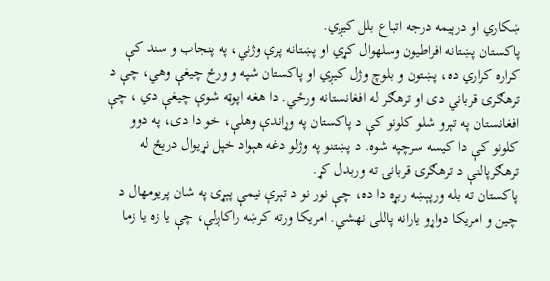ښکاري او درېیمه درجه اتباع بلل کیږي.
پاکستان پښتانه افراطیون وسلهوال کړي او پښتانه پرې وژني، په پنجاب و سند کې کراره کراري ده، پښتون و بلوچ وژل کیږي او پاکستان شپه و ورځ چیغې وهي، چې د ترهګرۍ قرباني دی او ترهګر له افغانستانه ورځي. دا هغه اپوټه شوې چیغې دي ، چې افغانستان په تېرو شلو کلونو کې د پاکستان په وړاندې وهلې، خو دا دی، په دوو کلونو کې دا کیسه سرچپه شوه. د پښتنو په وژلو دغه هېواد خپل نړیوال دریځ له ترهګرپالنې د ترهګرۍ قربانۍ ته وربدل کړ.
پاکستان ته بله ورپېښه ربړه دا ده، چې نور نو د تېرې نیمې پېړۍ په شان پریومهال د چین و امریکا دواړو یارانه پاللی نهشي. امریکا ورته کرښه راکاږلې، چې یا زه یا زما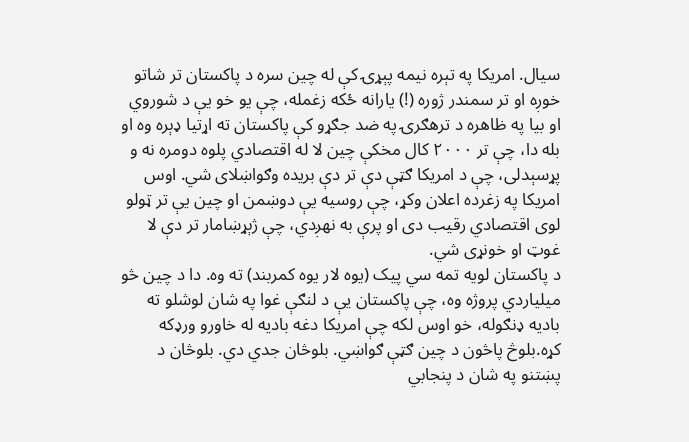سیال. امریکا په تېره نیمه پېړۍ کې له چین سره د پاکستان تر شاتو خوږه او تر سمندر ژوره (!) یارانه ځکه زغمله، چې یو خو یې د شوروي او بیا په ظاهره د ترهګرۍ په ضد جګړو کې پاکستان ته اړتیا ډېره وه او بله دا، چې تر ۲۰۰۰ کال مخکې چین لا له اقتصادي پلوه دومره نه و پړسېدلی، چې د امریکا ګټې دې تر دې بریده وګواښلای شي. اوس امریکا په زغرده اعلان وکړ، چې روسیه یې دوښمن او چین یې تر ټولو لوی اقتصادي رقیب دی او پرې به نهږدي، چې ژېړښامار تر دې لا غوټ او خونړی شي.
د پاکستان لویه تمه سي پیک (یوه لار یوه کمربند) ته وه. دا د چین څو میلیاردي پروژه وه، چې پاکستان یې د لنګې غوا په شان لوشلو ته بادیه ډنګوله، خو اوس لکه چې امریکا دغه بادیه له خاورو ورډکه کړه.بلوڅ پاڅون د چین ګټې ګواښي. بلوڅان جدي دي. بلوڅان د پښتنو په شان د پنجابي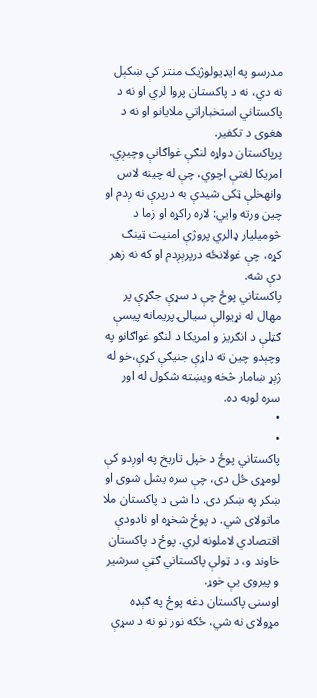مدرسو په ایډیولوژیک منتر کې ښکېل نه دي، نه د پاکستان پروا لري او نه د پاکستاني استخباراتي ملایانو او نه د هغوی د تکفیر.
پرپاکستان دواړه لنګې غواګانې وچیږي. امریکا لغتې اچوي، چې له چینه لاس وانهخلې ټکی شیدې به درپرې نه ږدم او چین ورته وايي: لاره راکړه او زما د څومیلیار ډالري پروژې امنیت ټینګ کړه، چې غولانځه درپرېږدم او که نه زهر دې شه.
پاکستاني پوځ چې د سړې جګړې پر مهال له نړیوالې سیالۍ پریمانه پیسې ګټلې د انګریز و امریکا د لنګو غواګانو په وچېدو چین ته داړې جنیګې کړې،خو له ژېړ ښامار څخه ویښته شکول له اور سره لوبه ده.
•
•
پاکستاني پوځ د خپل تاریخ په اوږدو کې لومړی ځل دی، چې سره یشل شوی او ښکر په ښکر دی. دا شی د پاکستان ملا ماتولای شي. د پوځ شخړه او نادودې اقتصادي لاملونه لري. پوځ د پاکستان خاوند و، د ټولې پاکستاني ګټې سرشیر و پيروی یې خوړ.
اوسنی پاکستان دغه پوځ په ګېډه مړولای نه شي، ځکه نور نو نه د سړې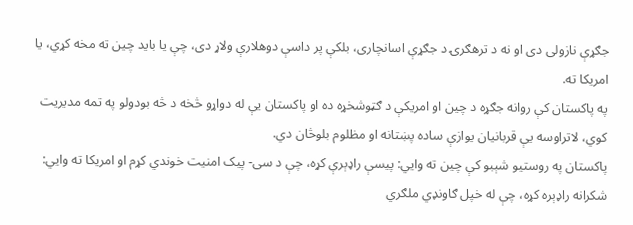جګړې نازولی دی او نه د ترهګرۍ د جګړې اسانچاری، بلکې پر داسې دوهلارې ولاړ دی، چې یا باید چین ته مخه کړي، یا امریکا ته.
په پاکستان کې روانه جګړه د چین او امریکې د ګټوشخړه ده او پاکستان یې له دواړو څخه د څه بودولو په تمه مدیریت کوي، لاتراوسه یې قربانیان یوازې ساده پښتانه او مظلوم بلوڅان دي.
پاکستان په روستیو شېبو کې چین ته وايي: پیسې راډېرې کړه، چې د سی- پیک امنیت خوندي کړم او امریکا ته وايي: شکرانه راډېره کړه، چې له خپل ګاونډي ملګري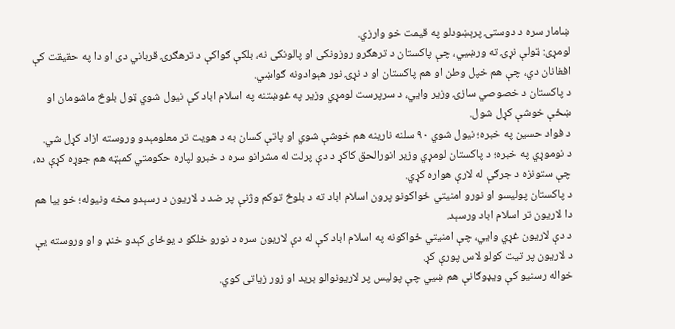ښامار سره د دوستۍ پرېښودلو په قیمت خو وارزي.
لومړی: ټولې نړۍ ته ورښيي، چې پاکستان د ترهګرو روزونکی او پالونکی نه، بلکې ګواکې د ترهګرۍ قرباني دی او دا په حقیقت کې افغانان دي، چې هم خپل وطن او هم پاکستان او د نړۍ نور هېوادونه ګواښي.
د پاکستان د خصوصي سازۍ وزیر وايي، د سرپرست لومړي وزیر په غوښتنه په اسلام اباد کې نیول شوي ټول بلوڅ ماشومان او ښځې خوشې کړل شول.
د فواد حسین په خبره؛ نیول شوي ۹۰ سلنه نارینه هم خوشې شوي او پاتې کسان به د هویت تر معلومېدو وروسته ازاد کړل شي.
د نوموړي په خبره؛ د پاکستان لومړي وزیر انورالحق کاکړ د دې پرلت له مشرانو سره د خبرو لپاره حکومتي کمېټه هم جوړه کړې ده، چې ستونزه د جرګې له لارې هواره کړي.
د پاکستان پولیسو او نورو امنیتي ځواکونو پرون اسلام اباد ته د بلوڅ توکم وژنې پر ضد د لاریون د رسېدو مخه ونیوله؛ خو بیا هم دا لاریون تر اسلام اباد ورسېد.
د دې لاریون غړي وايي، چې امنیتي ځواکونه په اسلام اباد کې له دې لاریون سره د نورو خلکو د یوځای کېدو خنډ و او وروسته یې د لاریون پر تیت کولو لاس پورې کړ.
خواله رسنیو کې ویډوګانې هم ښيي چې پولیس پر لاریونوالو برید او زور زیاتی کوي.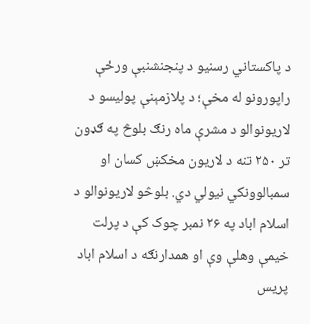د پاکستاني رسنیو د پنجنشنبې ورځې راپورونو له مخې؛ د پلازمېنې پولیسو د لاریونوالو د مشرې ماه رنګ بلوڅ په ګډون تر ۲۵۰ تنه د لاریون مخکښ کسان او سمبالوونکي نیولي دي. بلوڅو لاریونوالو د اسلام اباد په ۲۶ نمبر چوک کې د پرلت خیمې وهلې وې او همدارنګه د اسلام اباد پریس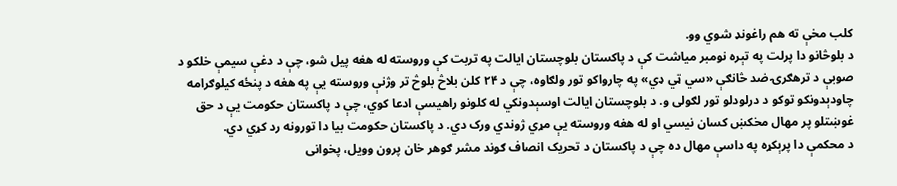کلب مخې ته هم راغونډ شوي وو.
د بلوڅانو دا پرلت په تېره نومبر میاشت کې د پاکستان بلوچستان ایالت په تربت کې وروسته له هغه پیل شو، چې د دغې سیمې خلکو د صوبې د ترهګرۍ ضد څانګې «سي ټي ډي» په چارواکو تور ولګاوه، چې د ۲۴ کلن بلاڅ بلوڅ تر وژنې وروسته یې په هغه د پنځه کیلوګرامه چاودېدونکو توکو د درلودلو تور لګولی و. د بلوچستان ایالت اوسېدونکي له کلونو راهیسې ادعا کوي، چې د پاکستان حکومت یې د حق غوښتلو پر مهال مخکښ کسان نیسي او له هغه وروسته يې مړي ژوندي ورک دي. د پاکستان حکومت بیا دا تورونه رد کړي دي.
د محکمې دا پرېکړه په داسې مهال ده چې د پاکستان د تحريک انصاف ګوند مشر ګوهر خان پرون وویل، پخوانی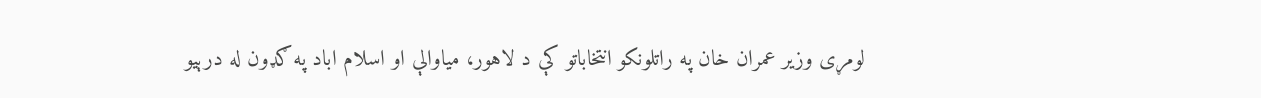لومړی وزير عمران خان په راتلونکو انتخاباتو کې د لاهور، مياوالې او اسلام اباد په ګډون له درېيو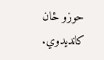حوزو ځان کانديدوي.